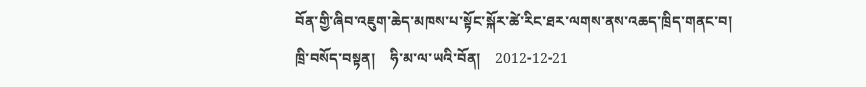བོན་གྱི་ཞིབ་འཇུག་ཆེད་མཁས་པ་སྟོང་སྐོར་ཚེ་རིང་ཐར་ལགས་ནས་འཆད་ཁྲིད་གནང་བ།
ཁྲི་བསོད་བསྟན།    ཧི་མ་ལ་ཡའི་བོན།    2012-12-21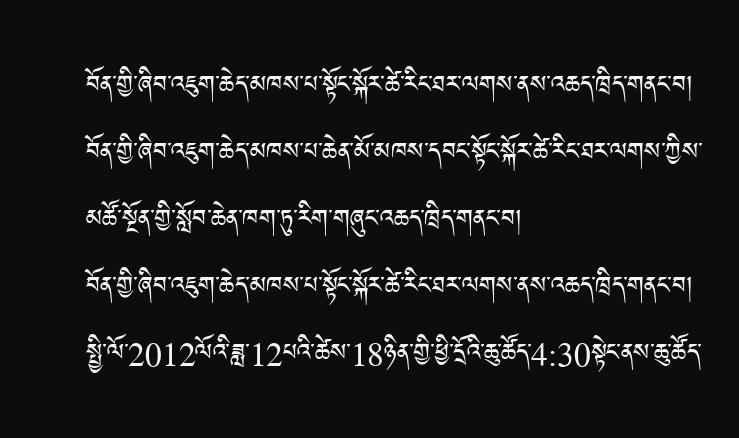བོན་གྱི་ཞིབ་འཇུག་ཆེད་མཁས་པ་སྟོང་སྐོར་ཚེ་རིང་ཐར་ལགས་ནས་འཆད་ཁྲིད་གནང་བ།
བོན་གྱི་ཞིབ་འཇུག་ཆེད་མཁས་པ་ཆེན་མོ་མཁས་དབང་སྟོང་སྐོར་ཚེ་རིང་ཐར་ལགས་ཀྱིས་མཚོ་སྔོན་གྱི་སློབ་ཆེན་ཁག་ཏུ་རིག་གཞུང་འཆད་ཁྲིད་གནང་བ།
བོན་གྱི་ཞིབ་འཇུག་ཆེད་མཁས་པ་སྟོང་སྐོར་ཚེ་རིང་ཐར་ལགས་ནས་འཆད་ཁྲིད་གནང་བ།
སྤྱི་ལོ་2012ལོའི་ཟླ་12པའི་ཚེས་18ཉིན་གྱི་ཕྱི་དྲོའི་ཆུ་ཚོད་4:30སྟེང་ནས་ཆུ་ཚོད་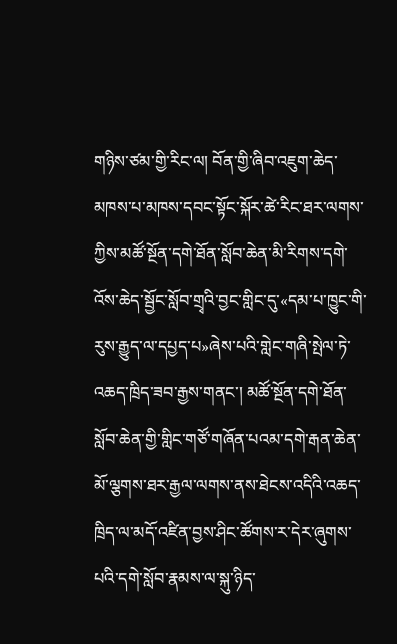གཉིས་ཙམ་གྱི་རིང་ལ། བོན་གྱི་ཞིབ་འཇུག་ཆེད་མཁས་པ་མཁས་དབང་སྟོང་སྐོར་ཚེ་རིང་ཐར་ལགས་ཀྱིས་མཚོ་སྔོན་དགེ་ཐོན་སློབ་ཆེན་མི་རིགས་དགེ་འོས་ཆེད་སྦྱོང་སློབ་གྲྭའི་བྱང་གླིང་དུ་«དམ་པ་ཁྱུང་གི་རུས་རྒྱུད་ལ་དཔྱད་པ»ཞེས་པའི་གླེང་གཞི་སྤེལ་ཏེ་འཆད་ཁྲིད་ཟབ་རྒྱས་གནང་། མཚོ་སྔོན་དགེ་ཐོན་སློབ་ཆེན་གྱི་གླིང་གཙོ་གཞོན་པའམ་དགེ་རྒན་ཆེན་མོ་ལྕགས་ཐར་རྒྱལ་ལགས་ནས་ཐེངས་འདིའི་འཆད་ཁྲིད་ལ་མདོ་འཛིན་བྱས་ཤིང་ཚོགས་ར་དེར་ཞུགས་པའི་དགེ་སློབ་རྣམས་ལ་སྐུ་ཉིད་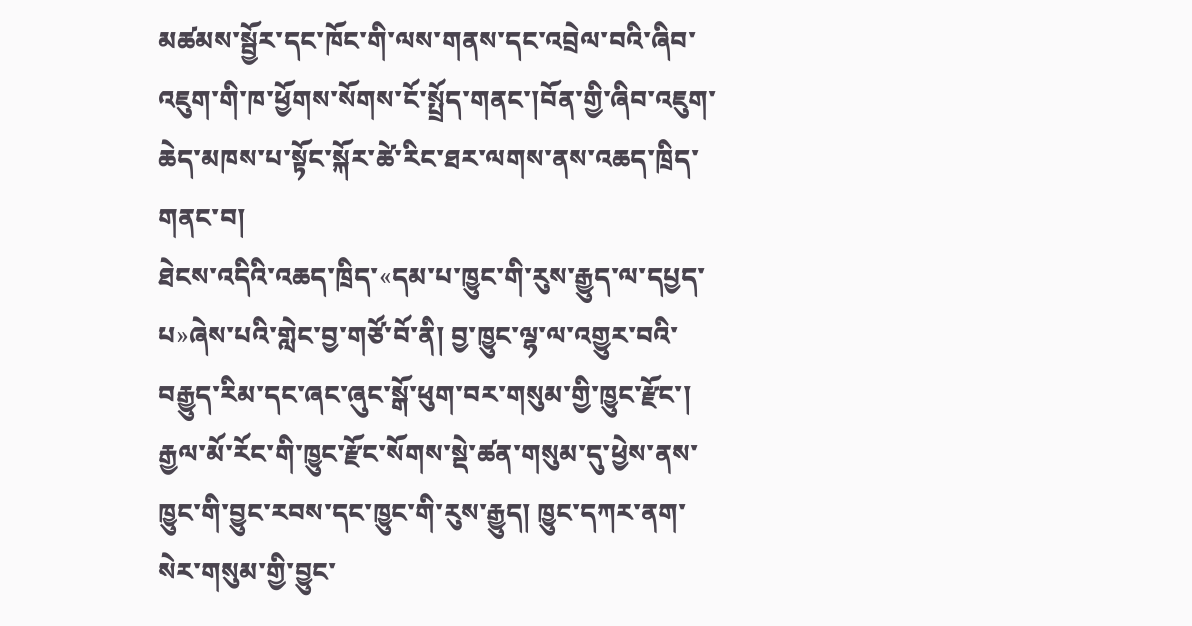མཚམས་སྦྱོར་དང་ཁོང་གི་ལས་གནས་དང་འབྲེལ་བའི་ཞིབ་འཇུག་གི་ཁ་ཕྱོགས་སོགས་ངོ་སྤྲོད་གནང་།བོན་གྱི་ཞིབ་འཇུག་ཆེད་མཁས་པ་སྟོང་སྐོར་ཚེ་རིང་ཐར་ལགས་ནས་འཆད་ཁྲིད་གནང་བ།
ཐེངས་འདིའི་འཆད་ཁྲིད་«དམ་པ་ཁྱུང་གི་རུས་རྒྱུད་ལ་དཔྱད་པ»ཞེས་པའི་གླེང་བྱ་གཙོ་བོ་ནི། བྱ་ཁྱུང་ལྷ་ལ་འགྱུར་བའི་བརྒྱུད་རིམ་དང་ཞང་ཞུང་སྒོ་ཕུག་བར་གསུམ་གྱི་ཁྱུང་རྫོང་། རྒྱལ་མོ་རོང་གི་ཁྱུང་རྫོང་སོགས་སྡེ་ཚན་གསུམ་དུ་ཕྱེས་ནས་ཁྱུང་གི་བྱུང་རབས་དང་ཁྱུང་གི་རུས་རྒྱུད། ཁྱུང་དཀར་ནག་སེར་གསུམ་གྱི་བྱུང་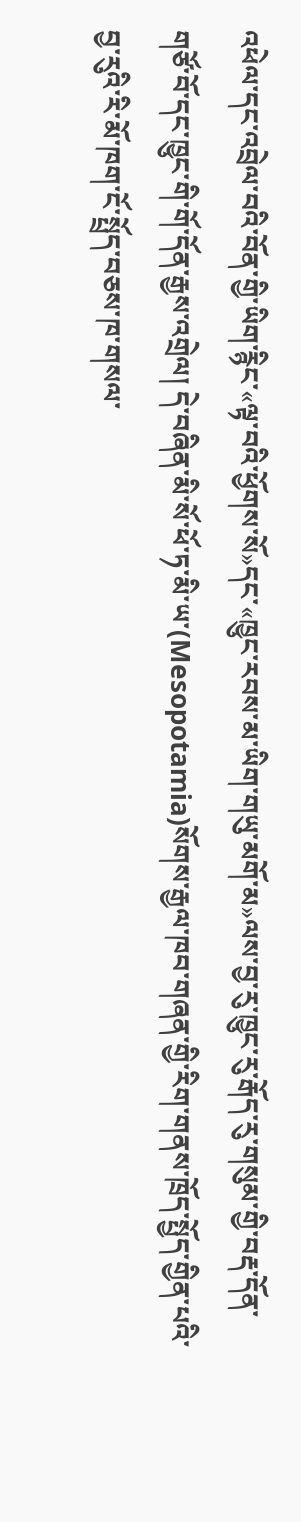འཕེལ་དང་འབྲེལ་བའི་བོན་གྱི་ཡིག་རྙིང་«ལྟ་བའི་ཕྱོགས་སོ»དང་«ཁྱུང་རབས་མ་ཡིག་གཡུ་མགོ་མ»ལས་བྱ་རུ་ཁྱུང་རུ་རྒོད་རུ་གསུམ་གྱི་བརྡ་དོན་གཙོ་བོ་དང་ཁྱུང་གི་གོ་དོན་རྒྱས་འགྲེལ། དེ་བཞིན་མི་སོ་ཕོ་ཏ་མི་ཡ་(Mesopotamia)སོགས་རྒྱལ་ཁབ་གཞན་གྱི་རིག་གནས་ཁྲོད་སྤྱོད་གྱིན་པའི་བྱ་རུའི་རི་མོ་ཁག་ངོ་སྤྲོད་བཅས་ཁ་གསལ་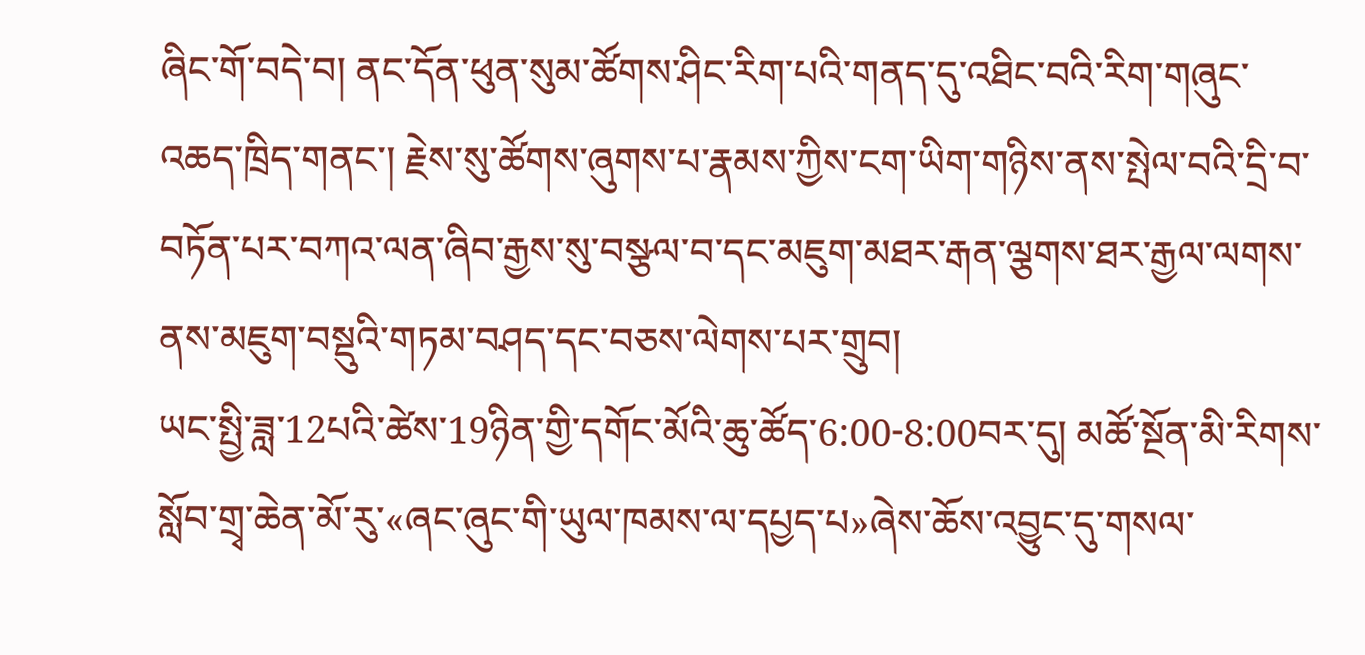ཞིང་གོ་བདེ་བ། ནང་དོན་ཕུན་སུམ་ཚོགས་ཤིང་རིག་པའི་གནད་དུ་འཐིང་བའི་རིག་གཞུང་འཆད་ཁྲིད་གནང་། རྗེས་སུ་ཚོགས་ཞུགས་པ་རྣམས་ཀྱིས་ངག་ཡིག་གཉིས་ནས་སྤེལ་བའི་དྲི་བ་བཏོན་པར་བཀའ་ལན་ཞིབ་རྒྱས་སུ་བསྩལ་བ་དང་མཇུག་མཐར་རྒན་ལྕགས་ཐར་རྒྱལ་ལགས་ནས་མཇུག་བསྡུའི་གཏམ་བཤད་དང་བཅས་ལེགས་པར་གྲུབ།
ཡང་སྤྱི་ཟླ་12པའི་ཚེས་19ཉིན་གྱི་དགོང་མོའི་ཆུ་ཚོད་6:00-8:00བར་དུ། མཚོ་སྔོན་མི་རིགས་སློབ་གྲྭ་ཆེན་མོ་རུ་«ཞང་ཞུང་གི་ཡུལ་ཁམས་ལ་དཔྱད་པ»ཞེས་ཆོས་འབྱུང་དུ་གསལ་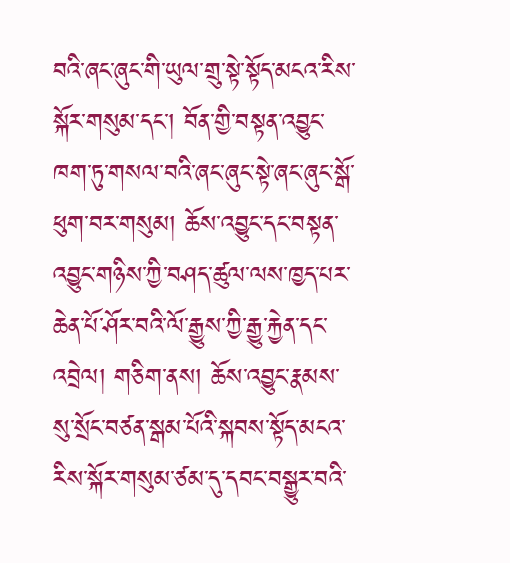བའི་ཞང་ཞུང་གི་ཡུལ་གྲུ་སྟེ་སྟོད་མངའ་རིས་སྐོར་གསུམ་དང་། བོན་གྱི་བསྟན་འབྱུང་ཁག་ཏུ་གསལ་བའི་ཞང་ཞུང་སྟེ་ཞང་ཞུང་སྒོ་ཕུག་བར་གསུམ། ཆོས་འབྱུང་དང་བསྟན་འབྱུང་གཉིས་ཀྱི་བཤད་ཚུལ་ལས་ཁྱད་པར་ཆེན་པོ་ཤོར་བའི་ལོ་རྒྱུས་ཀྱི་རྒྱུ་རྐྱེན་དང་འབྲེལ། གཅིག་ནས། ཆོས་འབྱུང་རྣམས་སུ་སྲོང་བཙན་སྒམ་པོའི་སྐབས་སྟོད་མངའ་རིས་སྐོར་གསུམ་ཙམ་དུ་དབང་བསྒྱུར་བའི་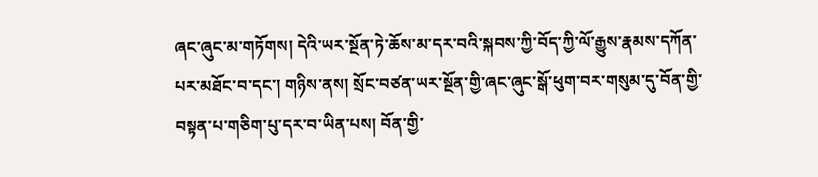ཞང་ཞུང་མ་གཏོགས། དེའི་ཡར་སྔོན་ཏེ་ཆོས་མ་དར་བའི་སྐབས་ཀྱི་བོད་ཀྱི་ལོ་རྒྱུས་རྣམས་དཀོན་པར་མཐོང་བ་དང་། གཉིས་ནས། སྲོང་བཙན་ཡར་སྔོན་གྱི་ཞང་ཞུང་སྒོ་ཕུག་བར་གསུམ་དུ་བོན་གྱི་བསྟན་པ་གཅིག་པུ་དར་བ་ཡིན་པས། བོན་གྱི་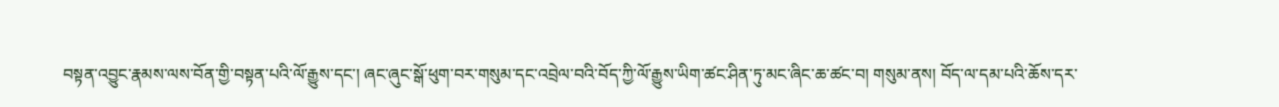བསྟན་འབྱུང་རྣམས་ལས་བོན་གྱི་བསྟན་པའི་ལོ་རྒྱུས་དང་། ཞང་ཞུང་སྒོ་ཕུག་བར་གསུམ་དང་འབྲེལ་བའི་བོད་ཀྱི་ལོ་རྒྱུས་ཡིག་ཚང་ཤིན་ཏུ་མང་ཞིང་ཆ་ཚང་བ། གསུམ་ནས། བོད་ལ་དམ་པའི་ཆོས་དར་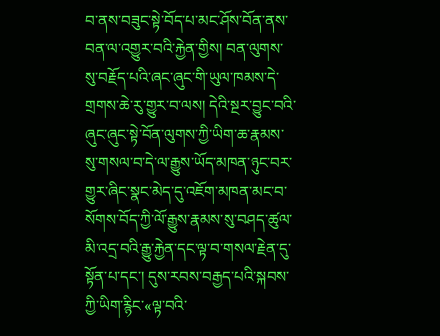བ་ནས་བཟུང་སྟེ་བོད་པ་མང་ཤོས་བོན་ནས་བན་ལ་འགྱུར་བའི་རྐྱེན་གྱིས། བན་ལུགས་སུ་བརྗོད་པའི་ཞང་ཞུང་གི་ཡུལ་ཁམས་དེ་གྲགས་ཆེ་རུ་གྱུར་བ་ལས། དེའི་སྔར་བྱུང་བའི་ཞུང་ཞུང་སྟེ་བོན་ལུགས་ཀྱི་ཡིག་ཆ་རྣམས་སུ་གསལ་བ་དེ་ལ་རྒྱུས་ཡོད་མཁན་ཉུང་བར་གྱུར་ཞིང་སྣང་མེད་དུ་འཇོག་མཁན་མང་བ་སོགས་བོད་ཀྱི་ལོ་རྒྱུས་རྣམས་སུ་བཤད་ཚུལ་མི་འདྲ་བའི་རྒྱུ་རྐྱེན་དང་ལྟ་བ་གསལ་རྗེན་དུ་སྟོན་པ་དང་། དུས་རབས་བརྒྱད་པའི་སྐབས་ཀྱི་ཡིག་རྙིང་«ལྟ་བའི་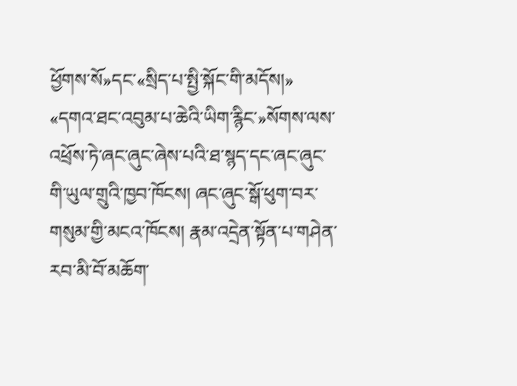ཕྱོགས་སོ»དང་«སྲིད་པ་སྤྱི་སྐོང་གི་མདོས།» «དགའ་ཐང་འབུམ་པ་ཆེའི་ཡིག་རྙིང་»སོགས་ལས་འཕྲོས་ཏེ་ཞང་ཞུང་ཞེས་པའི་ཐ་སྙད་དང་ཞང་ཞུང་གི་ཡུལ་གྲུའི་ཁྱབ་ཁོངས། ཞང་ཞུང་སྒོ་ཕུག་བར་གསུམ་གྱི་མངའ་ཁོངས། རྣམ་འདྲེན་སྟོན་པ་གཤེན་རབ་མི་བོ་མཆོག་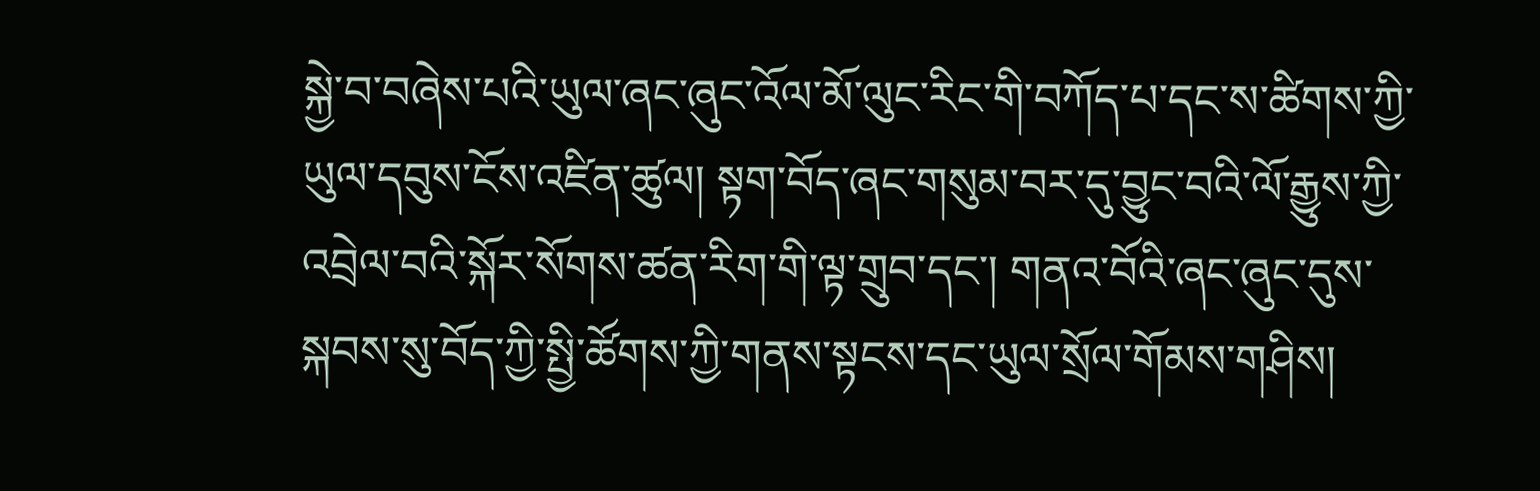སྐྱེ་བ་བཞེས་པའི་ཡུལ་ཞང་ཞུང་འོལ་མོ་ལུང་རིང་གི་བཀོད་པ་དང་ས་ཚིགས་ཀྱི་ཡུལ་དབུས་ངོས་འཛིན་ཚུལ། སྟག་བོད་ཞང་གསུམ་བར་དུ་བྱུང་བའི་ལོ་རྒྱུས་ཀྱི་འབྲེལ་བའི་སྐོར་སོགས་ཚན་རིག་གི་ལྟ་གྲུབ་དང་། གནའ་བོའི་ཞང་ཞུང་དུས་སྐབས་སུ་བོད་ཀྱི་སྤྱི་ཚོགས་ཀྱི་གནས་སྟངས་དང་ཡུལ་སྲོལ་གོམས་གཤིས།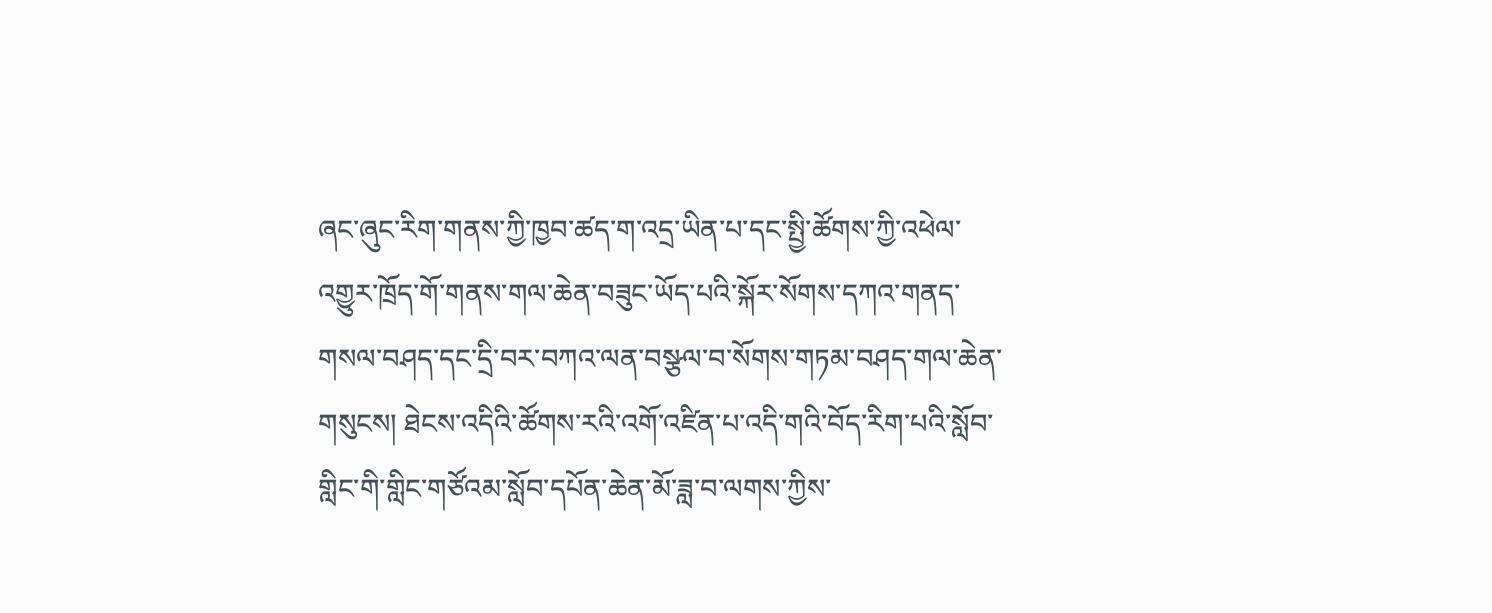ཞང་ཞུང་རིག་གནས་ཀྱི་ཁྱབ་ཚད་ག་འདྲ་ཡིན་པ་དང་སྤྱི་ཚོགས་ཀྱི་འཕེལ་འགྱུར་ཁྲོད་གོ་གནས་གལ་ཆེན་བཟུང་ཡོད་པའི་སྐོར་སོགས་དཀའ་གནད་གསལ་བཤད་དང་དྲི་བར་བཀའ་ལན་བསྩལ་བ་སོགས་གཏམ་བཤད་གལ་ཆེན་གསུངས། ཐེངས་འདིའི་ཚོགས་རའི་འགོ་འཛིན་པ་འདི་གའི་བོད་རིག་པའི་སློབ་གླིང་གི་གླིང་གཙོའམ་སློབ་དཔོན་ཆེན་མོ་ཟླ་བ་ལགས་ཀྱིས་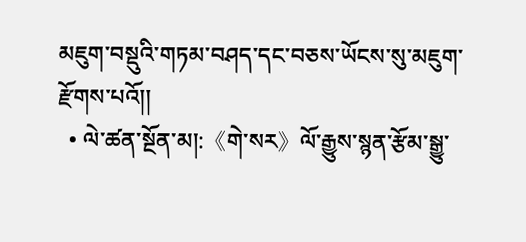མཇུག་བསྡུའི་གཏམ་བཤད་དང་བཅས་ཡོངས་སུ་མཇུག་རྫོགས་པའོ།།
  • ལེ་ཚན་སྔོན་མ།:《གེ་སར》ལོ་རྒྱུས་སྙན་རྩོམ་སྒྱུ་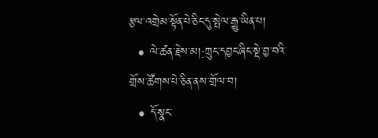རྩལ་འགྲེམ་སྟོན་པེ་ཅིང་དུ་སྤེལ་རྒྱུ་ཡིན་པ།
  • ལེ་ཚན་རྗེས་མ།:ཀྲུང་དབྱང་ཞིང་སྡེ་བྱ་བའི་གྲོས་ཚོགས་པེ་ཅིན་ནས་གྲོལ་བ།
  • དོ་སྣང་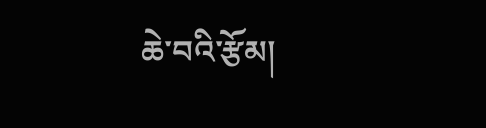ཆེ་བའི་རྩོམ།